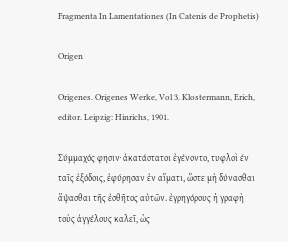Fragmenta In Lamentationes (In Catenis de Prophetis)

Origen

Origenes. Origenes Werke, Vol 3. Klostermann, Erich, editor. Leipzig: Hinrichs, 1901.

Σύμμαχός φησιν· ἀκατάστατοι ἐγένοντο, τυφλοὶ έν ταῖς ἐξόδοις, ἐφύρησαν ἐν αἵματι, ὥστε μὴ δύνασθαι ἅψασθαι τῆς ἐσθῆτος αὐτῶν. ἐγρηγόρους ἡ γραφὴ τοὺς ἀγγέλους καλεῖ, ὡς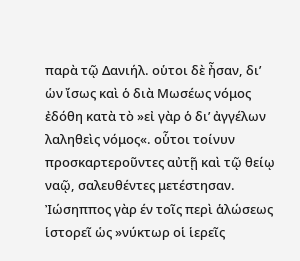παρὰ τῷ Δανιήλ. οὑτοι δὲ ἦσαν, δι’ ὡν ἴσως καὶ ὁ διὰ Μωσέως νόμος ἐδόθη κατὰ τὸ »εἰ γὰρ ὁ δι’ ἀγγέλων λαληθεὶς νόμος«. οὗτοι τοίνυν προσκαρτεροῦντες αὐτῇ καὶ τῷ θείῳ ναῷ, σαλευθέντες μετέστησαν. Ἰώσηππος γὰρ έν τοῖς περὶ ἁλώσεως ἱστορεῖ ὡς »νύκτωρ οἱ ἱερεῖς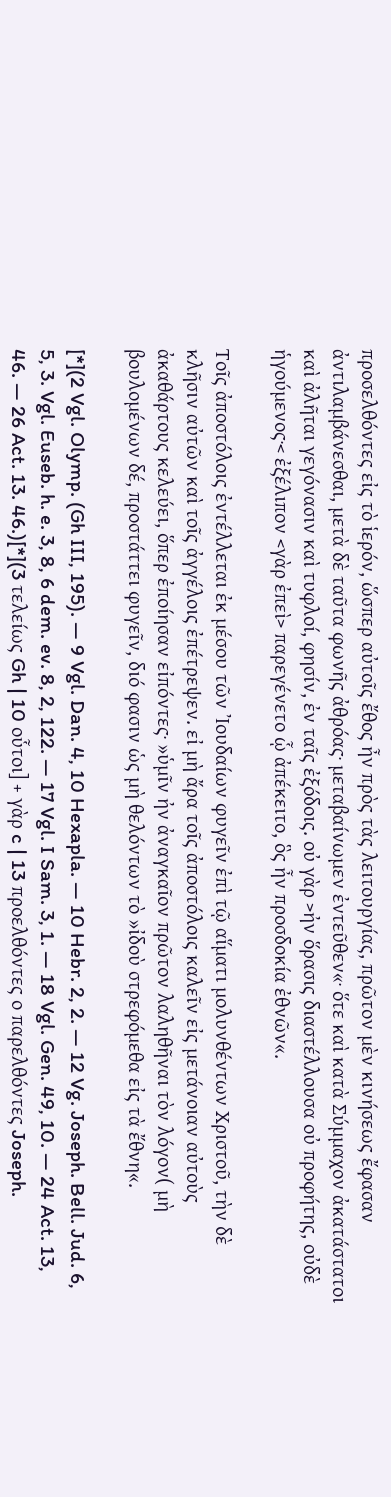προσελθόντες εἰς τὸ ἱερόν, ὥσπερ αὐτοῖς ἔθος ἦν πρὸς τὰς λειτουργίας, πρῶτον μὲν κινήσεως ἔφασαν ἀντιλαμβάνεσθαι, μετὰ δὲ ταῦτα φωνῆς ἀθρόας· μεταβαίνωμεν ἐντεῦθεν«· ὅτε καὶ κατὰ Σύμμαχον ἀκατάστατοι καὶ ἀλῆται γεγόνασιν καὶ τυφλοί, φησίν, ἐν ταῖς ἐξόδοις. οὐ γὰρ >ἠν ὅρασις διαστέλλουσα οὐ προφήτης, οὐδὲ ἡγούμενος·< ἐξέλιπον <γὰρ ἐπεὶ> παρεγένετο ᾧ ἀπέκειτο, ὃς ἦν προσδοκία ἐθνῶν«.

Τοῖς ἀποστόλοις ἐντέλλεται ἐκ μέσου τῶν Ἰουδαίων φυγεῖν ἐπὶ τῷ αἵματι μολυνθέντων Χριστοῦ, τὴν δὲ κλῆσιν αὐτῶν καὶ τοῖς ἀγγέλοις ἐπέτρεψεν. εἰ μὴ ἄρα τοῖς ἀποστόλοις καλεῖν εἰς μετάνοιαν αὐτοὺς ἀκαθάρτους κελεύει, ὅπερ ἐποίησαν εἰπόντες· »ὑμῖν ἠν ἀναγκαῖον πρῶτον λαληθῆναι τὸν λόγον( μὴ βουλομένων δέ, προστάττει φυγεῖν, διό φασιν ὡς μὴ θελόντων τὸ »ἰδοὺ στρεφόμεθα εἰς τὰ ἔθνη«.

[*](2 Vgl. Olymp. (Gh III, 195). — 9 Vgl. Dan. 4, 10 Hexapla. — 10 Hebr. 2, 2. — 12 Vg. Joseph. Bell. Jud. 6, 5, 3. Vgl. Euseb. h. e. 3, 8, 6 dem. ev. 8, 2, 122. — 17 Vgl. I Sam. 3, 1. — 18 Vgl. Gen. 49, 10. — 24 Act. 13, 46. — 26 Act. 13. 46.)[*](3 τελείως Gh | 10 οὗτοι] + γὰρ c | 13 προελθόντες ο παρελθόντες Joseph.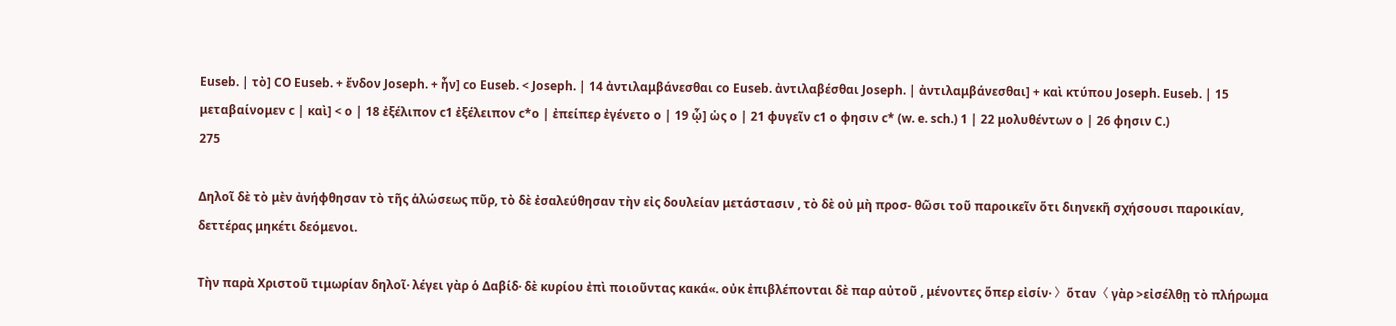Euseb. | τὸ] CO Euseb. + ἔνδον Joseph. + ἦν] co Euseb. < Joseph. | 14 ἀντιλαμβάνεσθαι co Euseb. ἀντιλαβέσθαι Joseph. | ἀντιλαμβάνεσθαι] + καὶ κτύπου Joseph. Euseb. | 15 μεταβαίνομεν c | καὶ] < ο | 18 ἐξέλιπον c1 ἐξέλειπον c*o | ἐπείπερ ἐγένετο ο | 19 ᾧ] ὡς ο | 21 φυγεῖν c1 o φησιν c* (w. e. sch.) 1 | 22 μολυθέντων ο | 26 φησιν C.)
275

Δηλοῖ δὲ τὸ μὲν ἀνήφθησαν τὸ τῆς ἁλώσεως πῦρ, τὸ δὲ ἐσαλεύθησαν τὴν εἰς δουλείαν μετάστασιν , τὸ δὲ οὐ μὴ προσ- θῶσι τοῦ παροικεῖν ὅτι διηνεκῆ σχήσουσι παροικίαν, δεττέρας μηκέτι δεόμενοι.

Τὴν παρὰ Χριστοῦ τιμωρίαν δηλοῖ· λέγει γὰρ ὁ Δαβίδ· δὲ κυρίου ἐπὶ ποιοῦντας κακά«. οὐκ ἐπιβλέπονται δὲ παρ αὐτοῦ , μένοντες ὅπερ εἰσίν· 〉ὅταν〈 γὰρ >εἰσέλθῃ τὸ πλήρωμα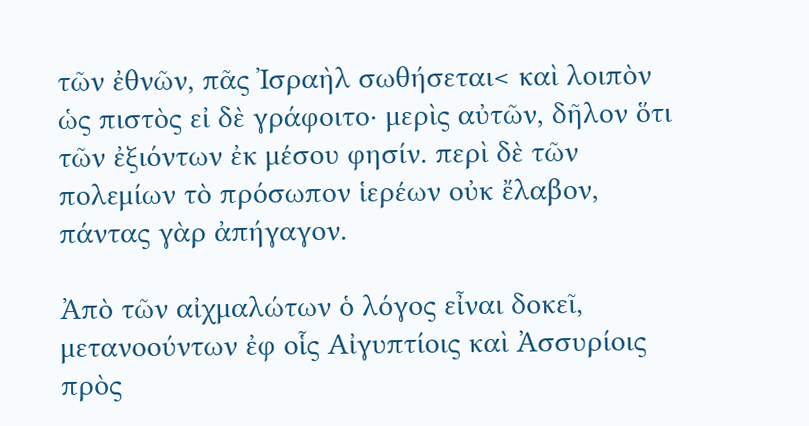τῶν ἐθνῶν, πᾶς Ἰσραὴλ σωθήσεται< καὶ λοιπὸν ὡς πιστὸς εἰ δὲ γράφοιτο· μερὶς αὐτῶν, δῆλον ὅτι τῶν ἐξιόντων ἐκ μέσου φησίν. περὶ δὲ τῶν πολεμίων τὸ πρόσωπον ἱερέων οὐκ ἔλαβον, πάντας γὰρ ἀπήγαγον.

Ἀπὸ τῶν αἰχμαλώτων ὁ λόγος εἶναι δοκεῖ, μετανοούντων ἐφ οἷς Αἰγυπτίοις καὶ Ἀσσυρίοις πρὸς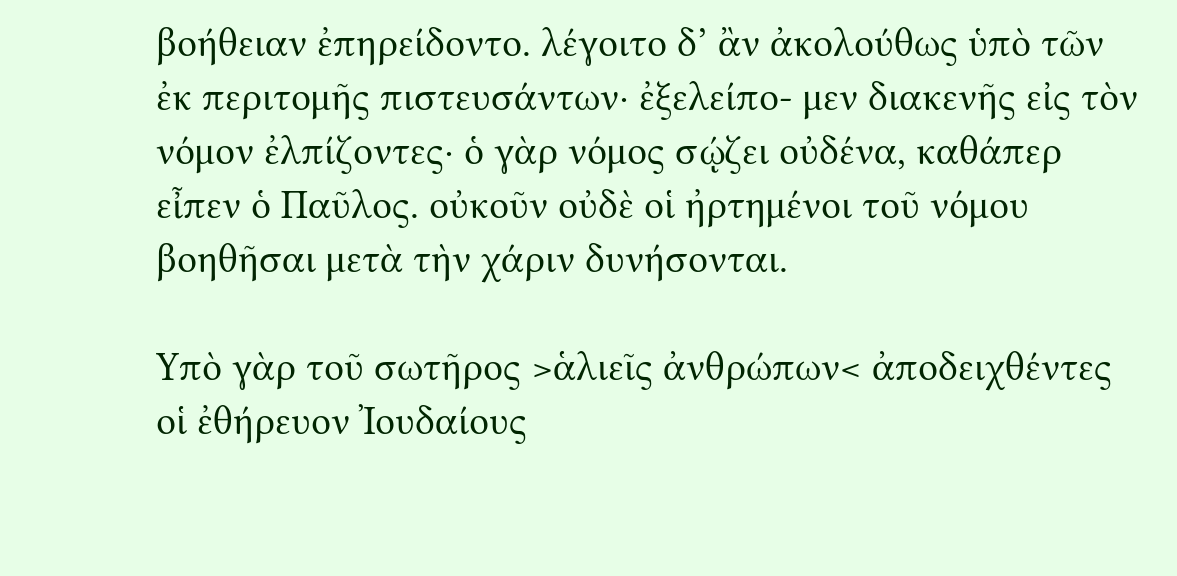βοήθειαν ἐπηρείδοντο. λέγοιτο δ’ ἂν ἀκολούθως ὑπὸ τῶν ἐκ περιτομῆς πιστευσάντων· ἐξελείπο- μεν διακενῆς εἰς τὸν νόμον ἐλπίζοντες· ὁ γὰρ νόμος σῴζει οὐδένα, καθάπερ εἶπεν ὁ Παῦλος. οὐκοῦν οὐδὲ οἱ ἠρτημένοι τοῦ νόμου βοηθῆσαι μετὰ τὴν χάριν δυνήσονται.

Υπὸ γὰρ τοῦ σωτῆρος >ἁλιεῖς ἀνθρώπων< ἀποδειχθέντες οἱ ἐθήρευον Ἰουδαίους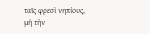ταῖς φρεσὶ νηπίους, μὴ τὴν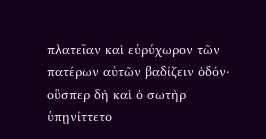πλατεῖαν καὶ εὐρύχωρον τῶν πατέρων αὐτῶν βαδίζειν ὁδόν· οὓσπερ δὴ καὶ ὁ σωτὴρ ὑπῃνίττετο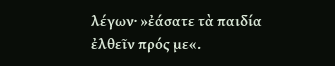λέγων· »ἐάσατε τὰ παιδία ἐλθεῖν πρός με«.